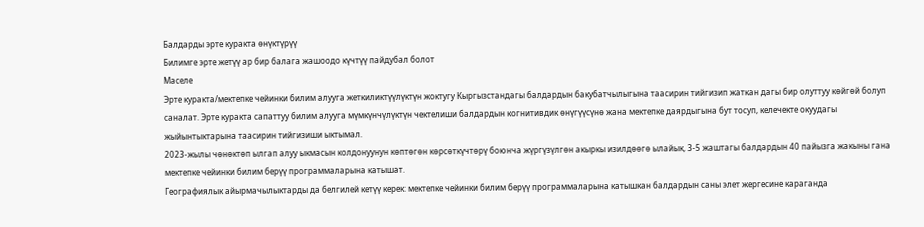Балдарды эрте куракта өнүктүрүү
Билимге эрте жетүү ар бир балага жашоодо күчтүү пайдубал болот
Маселе
Эрте куракта/мектепке чейинки билим алууга жеткиликтүүлүктүн жоктугу Кыргызстандагы балдардын бакубатчылыгына таасирин тийгизип жаткан дагы бир олуттуу көйгөй болуп саналат. Эрте куракта сапаттуу билим алууга мүмкүнчүлүктүн чектелиши балдардын когнитивдик өнүгүүсүнө жана мектепке даярдыгына бут тосуп, келечекте окуудагы жыйынтыктарына таасирин тийгизиши ыктымал.
2023-жылы чөнөктөп ылгап алуу ыкмасын колдонуунун көптөгөн көрсөткүчтөрү боюнча жүргүзүлгөн акыркы изилдөөгө ылайык, 3-5 жаштагы балдардын 40 пайызга жакыны гана мектепке чейинки билим берүү программаларына катышат.
Географиялык айырмачылыктарды да белгилей кетүү керек: мектепке чейинки билим берүү программаларына катышкан балдардын саны элет жергесине караганда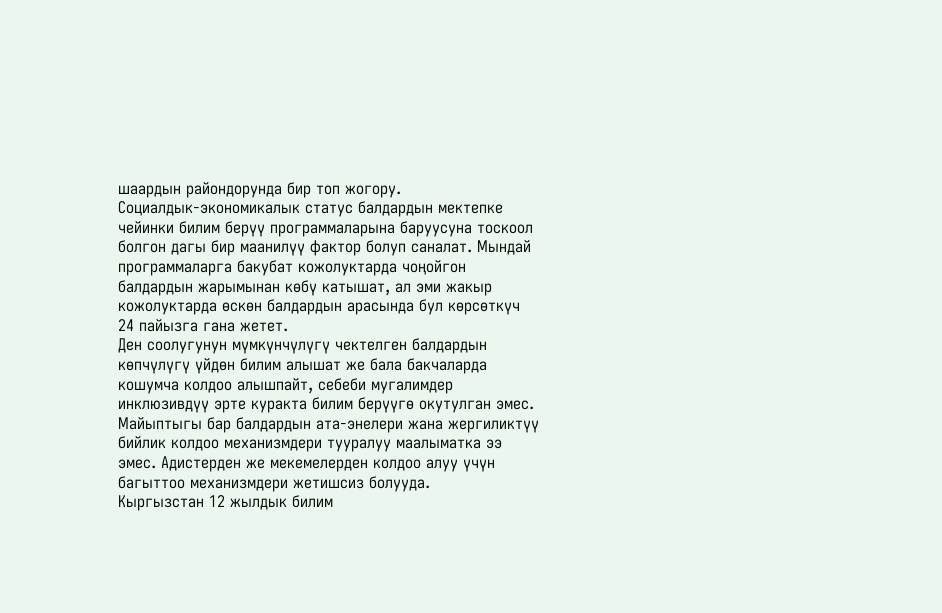шаардын райондорунда бир топ жогору.
Социалдык-экономикалык статус балдардын мектепке чейинки билим берүү программаларына баруусуна тоскоол болгон дагы бир маанилүү фактор болуп саналат. Мындай программаларга бакубат кожолуктарда чоңойгон балдардын жарымынан көбү катышат, ал эми жакыр кожолуктарда өскөн балдардын арасында бул көрсөткүч 24 пайызга гана жетет.
Ден соолугунун мүмкүнчүлүгү чектелген балдардын көпчүлүгү үйдөн билим алышат же бала бакчаларда кошумча колдоо алышпайт, себеби мугалимдер инклюзивдүү эрте куракта билим берүүгө окутулган эмес. Майыптыгы бар балдардын ата-энелери жана жергиликтүү бийлик колдоо механизмдери тууралуу маалыматка ээ эмес. Адистерден же мекемелерден колдоо алуу үчүн багыттоо механизмдери жетишсиз болууда.
Кыргызстан 12 жылдык билим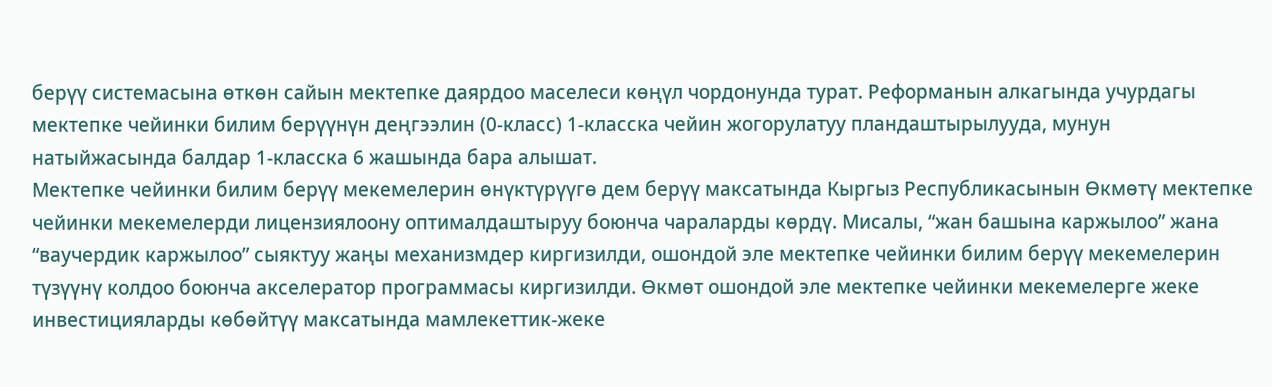берүү системасына өткөн сайын мектепке даярдоо маселеси көңүл чордонунда турат. Реформанын алкагында учурдагы мектепке чейинки билим берүүнүн деңгээлин (0-класс) 1-класска чейин жогорулатуу пландаштырылууда, мунун натыйжасында балдар 1-класска 6 жашында бара алышат.
Мектепке чейинки билим берүү мекемелерин өнүктүрүүгө дем берүү максатында Кыргыз Республикасынын Өкмөтү мектепке чейинки мекемелерди лицензиялоону оптималдаштыруу боюнча чараларды көрдү. Мисалы, “жан башына каржылоо” жана “ваучердик каржылоо” сыяктуу жаңы механизмдер киргизилди, ошондой эле мектепке чейинки билим берүү мекемелерин түзүүнү колдоо боюнча акселератор программасы киргизилди. Өкмөт ошондой эле мектепке чейинки мекемелерге жеке инвестицияларды көбөйтүү максатында мамлекеттик-жеке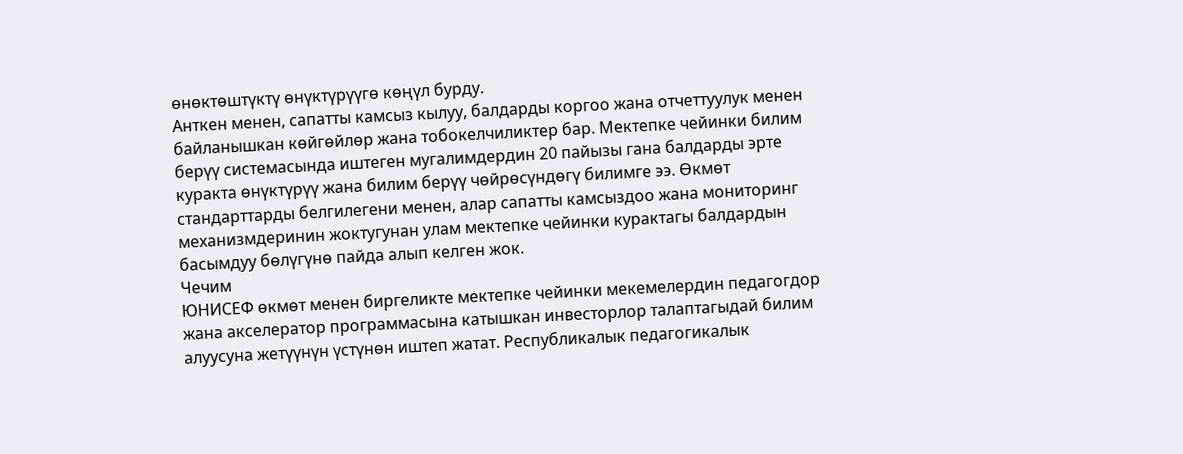өнөктөштүктү өнүктүрүүгө көңүл бурду.
Анткен менен, сапатты камсыз кылуу, балдарды коргоо жана отчеттуулук менен байланышкан көйгөйлөр жана тобокелчиликтер бар. Мектепке чейинки билим берүү системасында иштеген мугалимдердин 20 пайызы гана балдарды эрте куракта өнүктүрүү жана билим берүү чөйрөсүндөгү билимге ээ. Өкмөт стандарттарды белгилегени менен, алар сапатты камсыздоо жана мониторинг механизмдеринин жоктугунан улам мектепке чейинки курактагы балдардын басымдуу бөлүгүнө пайда алып келген жок.
Чечим
ЮНИСЕФ өкмөт менен биргеликте мектепке чейинки мекемелердин педагогдор жана акселератор программасына катышкан инвесторлор талаптагыдай билим алуусуна жетүүнүн үстүнөн иштеп жатат. Республикалык педагогикалык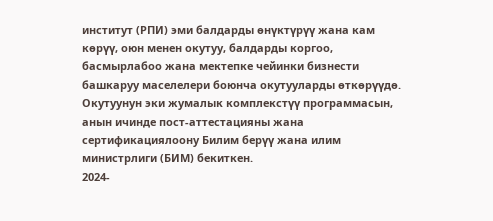институт (РПИ) эми балдарды өнүктүрүү жана кам көрүү, оюн менен окутуу, балдарды коргоо, басмырлабоо жана мектепке чейинки бизнести башкаруу маселелери боюнча окутууларды өткөрүүдө. Окутуунун эки жумалык комплекстүү программасын, анын ичинде пост-аттестацияны жана сертификациялоону Билим берүү жана илим министрлиги (БИМ) бекиткен.
2024-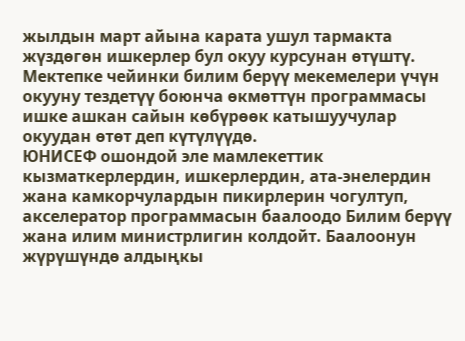жылдын март айына карата ушул тармакта жүздөгөн ишкерлер бул окуу курсунан өтүштү. Мектепке чейинки билим берүү мекемелери үчүн окууну тездетүү боюнча өкмөттүн программасы ишке ашкан сайын көбүрөөк катышуучулар окуудан өтөт деп күтүлүүдө.
ЮНИСЕФ ошондой эле мамлекеттик кызматкерлердин, ишкерлердин, ата-энелердин жана камкорчулардын пикирлерин чогултуп, акселератор программасын баалоодо Билим берүү жана илим министрлигин колдойт. Баалоонун жүрүшүндө алдыңкы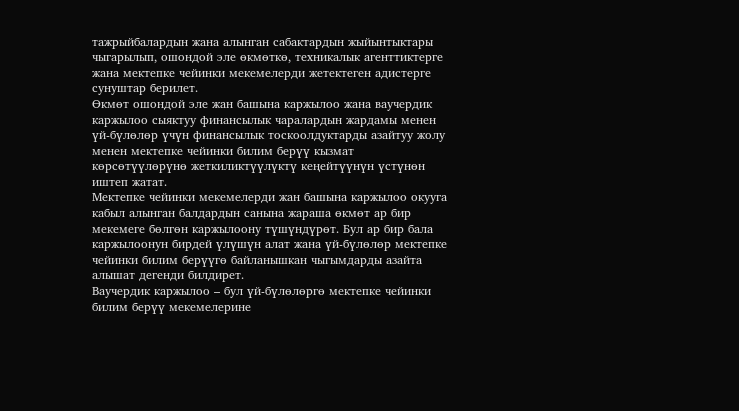тажрыйбалардын жана алынган сабактардын жыйынтыктары чыгарылып, ошондой эле өкмөткө, техникалык агенттиктерге жана мектепке чейинки мекемелерди жетектеген адистерге сунуштар берилет.
Өкмөт ошондой эле жан башына каржылоо жана ваучердик каржылоо сыяктуу финансылык чаралардын жардамы менен үй-бүлөлөр үчүн финансылык тоскоолдуктарды азайтуу жолу менен мектепке чейинки билим берүү кызмат көрсөтүүлөрүнө жеткиликтүүлүктү кеңейтүүнүн үстүнөн иштеп жатат.
Мектепке чейинки мекемелерди жан башына каржылоо окууга кабыл алынган балдардын санына жараша өкмөт ар бир мекемеге бөлгөн каржылоону түшүндүрөт. Бул ар бир бала каржылоонун бирдей үлүшүн алат жана үй-бүлөлөр мектепке чейинки билим берүүгө байланышкан чыгымдарды азайта алышат дегенди билдирет.
Ваучердик каржылоо – бул үй-бүлөлөргө мектепке чейинки билим берүү мекемелерине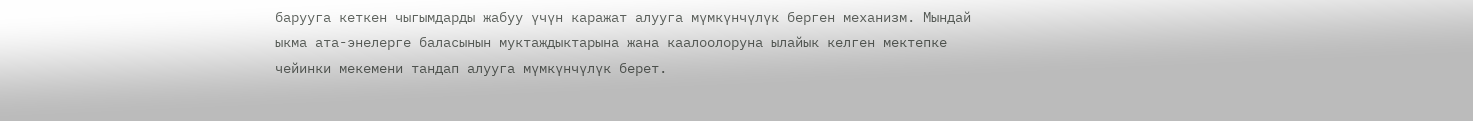барууга кеткен чыгымдарды жабуу үчүн каражат алууга мүмкүнчүлүк берген механизм. Мындай ыкма ата-энелерге баласынын муктаждыктарына жана каалоолоруна ылайык келген мектепке чейинки мекемени тандап алууга мүмкүнчүлүк берет.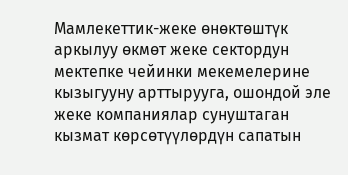Мамлекеттик-жеке өнөктөштүк аркылуу өкмөт жеке сектордун мектепке чейинки мекемелерине кызыгууну арттырууга, ошондой эле жеке компаниялар сунуштаган кызмат көрсөтүүлөрдүн сапатын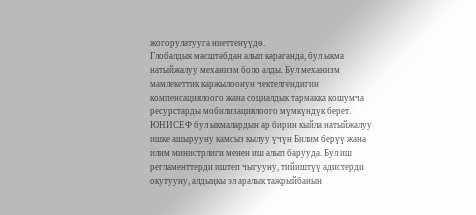жогорулатууга ниеттенүүдө.
Глобалдык масштабдан алып караганда, бул ыкма натыйжалуу механизм боло алды. Бул механизм мамлекеттик каржылоонун чектелгендигин компенсациялоого жана социалдык тармакка кошумча ресурстарды мобилизациялоого мүмкүндүк берет.
ЮНИСЕФ бул ыкмалардын ар бирин кыйла натыйжалуу ишке ашырууну камсыз кылуу үчүн Билим берүү жана илим министрлиги менен иш алып барууда. Бул иш регламенттерди иштеп чыгууну, тийиштүү адистерди окутууну, алдыңкы эл аралык тажрыйбанын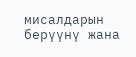мисалдарын берүүнү жана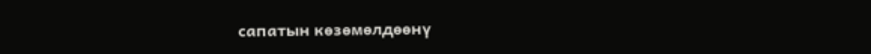сапатын көзөмөлдөөнү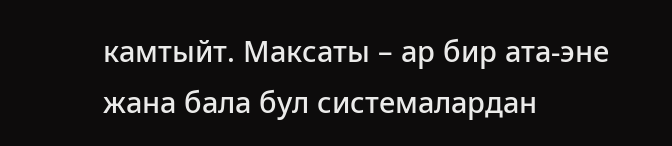камтыйт. Максаты – ар бир ата-эне жана бала бул системалардан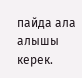пайда ала алышы керек.